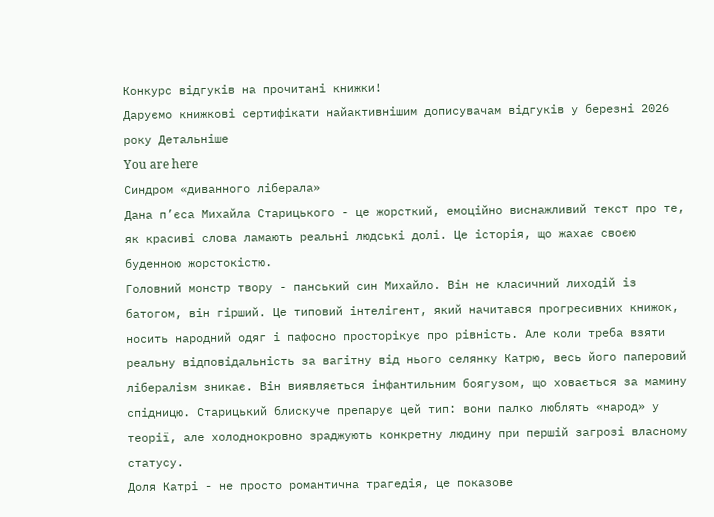Конкурс відгуків на прочитані книжки!
Даруємо книжкові сертифікати найактивнішим дописувачам відгуків у березні 2026 року Детальніше
You are here
Синдром «диванного ліберала»
Дана п’єса Михайла Старицького - це жорсткий, емоційно виснажливий текст про те, як красиві слова ламають реальні людські долі. Це історія, що жахає своєю буденною жорстокістю.
Головний монстр твору - панський син Михайло. Він не класичний лиходій із батогом, він гірший. Це типовий інтелігент, який начитався прогресивних книжок, носить народний одяг і пафосно просторікує про рівність. Але коли треба взяти реальну відповідальність за вагітну від нього селянку Катрю, весь його паперовий лібералізм зникає. Він виявляється інфантильним боягузом, що ховається за мамину спідницю. Старицький блискуче препарує цей тип: вони палко люблять «народ» у теорії, але холоднокровно зраджують конкретну людину при першій загрозі власному статусу.
Доля Катрі - не просто романтична трагедія, це показове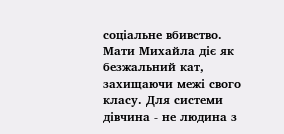соціальне вбивство. Мати Михайла діє як безжальний кат, захищаючи межі свого класу. Для системи дівчина - не людина з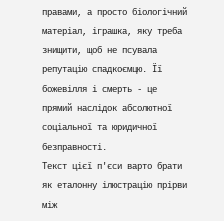правами, а просто біологічний матеріал, іграшка, яку треба знищити, щоб не псувала репутацію спадкоємцю. Її божевілля і смерть - це прямий наслідок абсолютної соціальної та юридичної безправності.
Текст цієї п'єси варто брати як еталонну ілюстрацію прірви між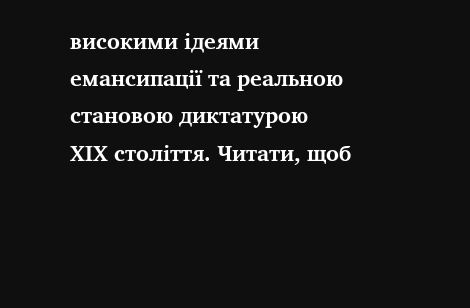високими ідеями емансипації та реальною становою диктатурою ХІХ століття. Читати, щоб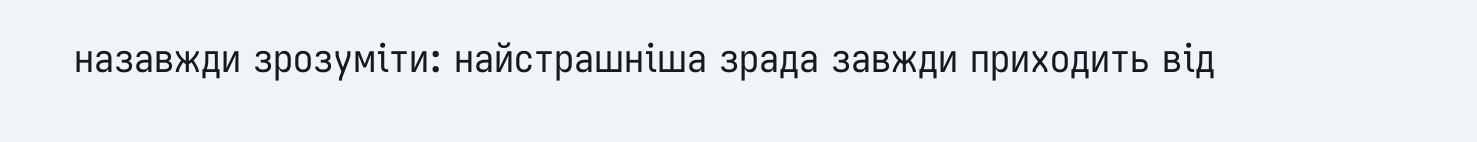назавжди зрозуміти: найстрашніша зрада завжди приходить від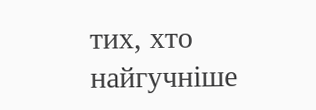тих, хто найгучніше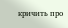кричить про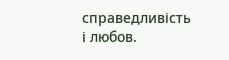справедливість і любов.